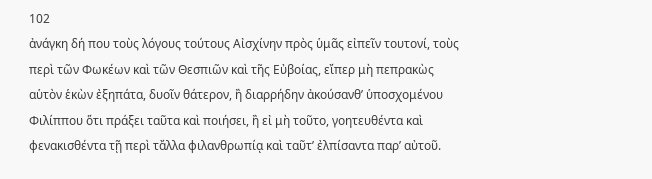102
ἀνάγκη δή που τοὺς λόγους τούτους Αἰσχίνην πρὸς ὑμᾶς εἰπεῖν τουτονί, τοὺς περὶ τῶν Φωκέων καὶ τῶν Θεσπιῶν καὶ τῆς Εὐβοίας, εἴπερ μὴ πεπρακὼς αὑτὸν ἑκὼν ἐξηπάτα, δυοῖν θάτερον, ἢ διαρρήδην ἀκούσανθʼ ὑποσχομένου Φιλίππου ὅτι πράξει ταῦτα καὶ ποιήσει, ἢ εἰ μὴ τοῦτο, γοητευθέντα καὶ φενακισθέντα τῇ περὶ τἄλλα φιλανθρωπίᾳ καὶ ταῦτʼ ἐλπίσαντα παρʼ αὐτοῦ.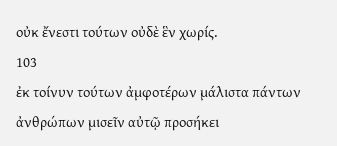οὐκ ἔνεστι τούτων οὐδὲ ἓν χωρίς.
103
ἐκ τοίνυν τούτων ἀμφοτέρων μάλιστα πάντων ἀνθρώπων μισεῖν αὐτῷ προσήκει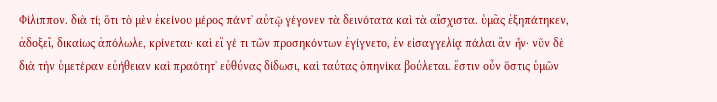Φίλιππον. διὰ τί; ὅτι τὸ μὲν ἐκείνου μέρος πάντʼ αὐτῷ γέγονεν τὰ δεινότατα καὶ τὰ αἴσχιστα. ὑμᾶς ἐξηπάτηκεν, ἀδοξεῖ, δικαίως ἀπόλωλε, κρίνεται· καὶ εἴ γέ τι τῶν προσηκόντων ἐγίγνετο, ἐν εἰσαγγελίᾳ πάλαι ἂν ἦν· νῦν δὲ διὰ τὴν ὑμετέραν εὐήθειαν καὶ πραότητʼ εὐθύνας δίδωσι, καὶ ταύτας ὁπηνίκα βούλεται. ἔστιν οὖν ὅστις ὑμῶν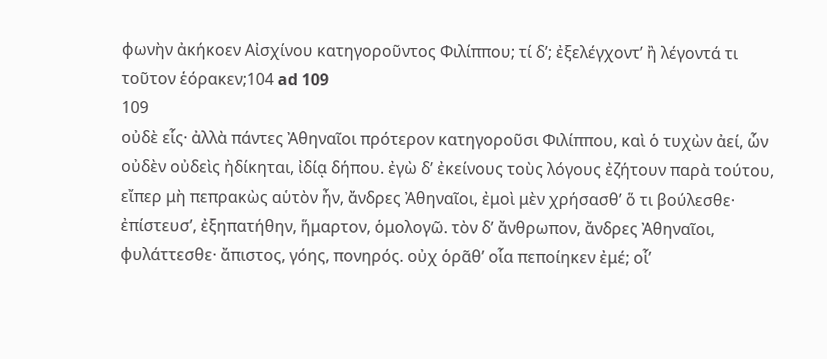φωνὴν ἀκήκοεν Αἰσχίνου κατηγοροῦντος Φιλίππου; τί δʼ; ἐξελέγχοντʼ ἢ λέγοντά τι τοῦτον ἑόρακεν;104 ad 109
109
οὐδὲ εἷς· ἀλλὰ πάντες Ἀθηναῖοι πρότερον κατηγοροῦσι Φιλίππου, καὶ ὁ τυχὼν ἀεί, ὧν οὐδὲν οὐδεὶς ἠδίκηται, ἰδίᾳ δήπου. ἐγὼ δʼ ἐκείνους τοὺς λόγους ἐζήτουν παρὰ τούτου, εἴπερ μὴ πεπρακὼς αὑτὸν ἦν, ἄνδρες Ἀθηναῖοι, ἐμοὶ μὲν χρήσασθʼ ὅ τι βούλεσθε· ἐπίστευσʼ, ἐξηπατήθην, ἥμαρτον, ὁμολογῶ. τὸν δʼ ἄνθρωπον, ἄνδρες Ἀθηναῖοι, φυλάττεσθε· ἄπιστος, γόης, πονηρός. οὐχ ὁρᾶθʼ οἷα πεποίηκεν ἐμέ; οἷʼ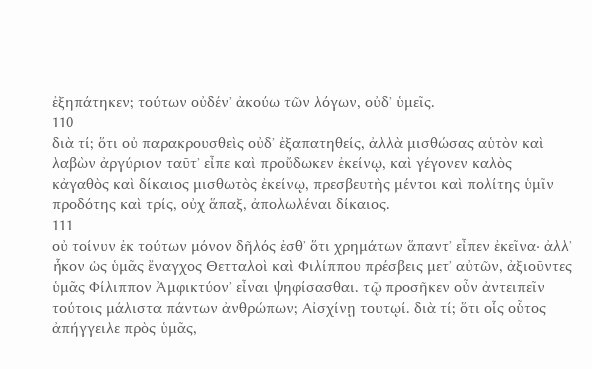ἐξηπάτηκεν; τούτων οὐδένʼ ἀκούω τῶν λόγων, οὐδʼ ὑμεῖς.
110
διὰ τί; ὅτι οὐ παρακρουσθεὶς οὐδʼ ἐξαπατηθείς, ἀλλὰ μισθώσας αὑτὸν καὶ λαβὼν ἀργύριον ταῦτʼ εἶπε καὶ προὔδωκεν ἐκείνῳ, καὶ γέγονεν καλὸς κἀγαθὸς καὶ δίκαιος μισθωτὸς ἐκείνῳ, πρεσβευτὴς μέντοι καὶ πολίτης ὑμῖν προδότης καὶ τρίς, οὐχ ἅπαξ, ἀπολωλέναι δίκαιος.
111
οὐ τοίνυν ἐκ τούτων μόνον δῆλός ἐσθʼ ὅτι χρημάτων ἅπαντʼ εἶπεν ἐκεῖνα· ἀλλʼ ἧκον ὡς ὑμᾶς ἔναγχος Θετταλοὶ καὶ Φιλίππου πρέσβεις μετʼ αὐτῶν, ἀξιοῦντες ὑμᾶς Φίλιππον Ἀμφικτύονʼ εἶναι ψηφίσασθαι. τῷ προσῆκεν οὖν ἀντειπεῖν τούτοις μάλιστα πάντων ἀνθρώπων; Αἰσχίνῃ τουτῳί. διὰ τί; ὅτι οἷς οὗτος ἀπήγγειλε πρὸς ὑμᾶς,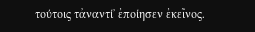τούτοις τἀναντίʼ ἐποίησεν ἐκεῖνος.